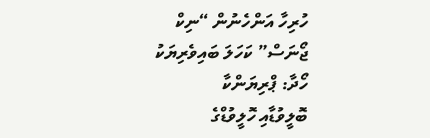ހުރިހާ އަންހެނުން “ނިކް ޖޯނަސް” ކަހަލަ ބައިވެރިޔަކު ހޯދާ: ޕްރިޔަންކާ
ބޮލީވުޑާއި ހޮލީވުޑްގެ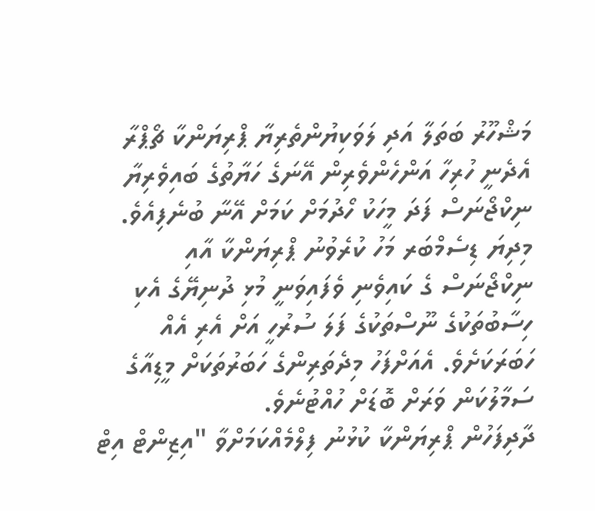މަޝްހޫރު ބަތަލާ އަދި ލަވަކިޔުންތެރިޔާ ޕްރިޔަންކާ ޗޯޕްރާ އެދެނީ ހުރިހާ އަންހެންވެރިން އޭނަގެ ހަޔާތުގެ ބައިވެރިޔާ ނިކްޖޯނަސް ފަދަ މީހަކު ހޯދުމަށް ކަމަށް އޭނާ ބުނެފިއެވެ.
މިދިޔަ ޑިސެމްބަރ މަހު ކުރެވުނު ޕްރިޔަންކާ އާއި ނިކްޖޯނަސް ގެ ކައިވެނި ވެފައިވަނީ މުޅި ދުނިޔޭގެ އެކި ހިސާބުތަކުގެ ނޫސްތަކުގެ ފަލަ ސުރުހީ އަށް އެރި އެއް ހަބަރަކަށެވެ. އެއަށްފަހު މިދެތަރިންގެ ހަބަރުތަކަށް މީޑިއާގެ ސަމާލުކަން ވަރަށް ބޮޑަށް ހުއްޓުނެވެ.
ދާދިފަހުން ޕްރިޔަންކާ ކުޅުނު ފިލްމެއްކަމަށްވާ "އިޒިންޓް އިޓް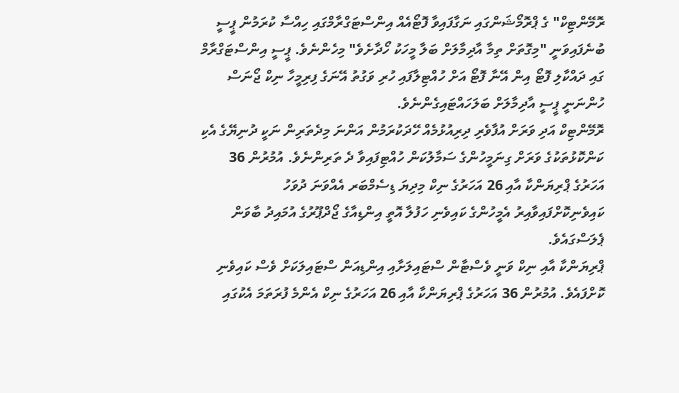ރޮމޭންޓިކް" ގެ ޕްރޮމޯޝަންގައި ނަގާފައިވާ ފޮޓޯއެއް އިންސްޓަގްރާމްގައި ހިއްސާ ކުރަމުން ޕީސީ ބުނެފައިވަނީ "މިގޮތަށް ތިމާ އާދިމާލަށް ބަލާ މީހަކު ހޯދާށެވެ" މިހެންނެވެ. ޕީސީ އިންސްޓަގްރާމް ގައި ދައްކާލި ފޮޓޯ އިން އޭނާ ފޮޓޯ އަށް ހުއްޓިލާފައި ހުރި ވަގުތު އޭނަގެ ފިރިމީހާ ނިކް ޖޯނަސް ހުންނަނީ ޕީސީ އާދިމާލަށް ބަލަހައްޓައިގެންނެވެ.
ރޮމޭންޓިކް އަދި ވަރަށް އުފާވެރި ދިރިއުޅުމެއް ހޭދަކުރަމުން އަންނަ މިދެތަރިން ނަކީ ދުނިޔޭގެ އެކި ކަންކޮޅުތަކުގެ ވަރަށް ގިނަމީހުންގެ ސަމާލުކަން ހުއްޓިފައިވާ ދެ ތަރިންނެވެ. އުމުރުން 36 އަހަރުގެ ޕްރިޔަންކާ އާއި 26 އަހަރުގެ ނިކް މިދިޔަ ޑިސެމްބަރ އެއްވަނަ ދުވަހު ކައިވެނިކޮށްފައިވާއިރު އެމީހުންގެ ކައިވެނި ހަފުލާ އޮތީ އިންޑިއާގެ ޖޯދްޕޫރުގެ އުމައިދު ބާވަން ޕެލަސްގައެވެ.
ޕްރިޔަންކާ އާއި ނިކް ވަނީ ވެސްޓާން ސްޓައިލަށާއި އިންޑިއަން ސްޓައިލަކަށް ވެސް ކައިވެނި ކޮށްފައެވެ. އުމުރުން 36 އަހަރުގެ ޕްރިޔަންކާ އާއި 26 އަހަރުގެ ނިކް އެންމެ ފުރަތަމަ އެކުގައި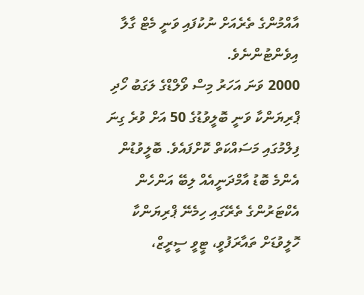އާއްމުންގެ ތެރެއަށް ނުކުފައި ވަނީ މެޓް ގާލާ އިވެންޓުންނެވެ.
2000 ވަނަ އަހަރު މިސް ވޯލްޑްގެ ލަގަބު ހޯދި ޕްރިޔަންކާ ވަނީ ބޮލީވުޑުގެ 50 އަށް ވުރެ ގިނަ ފިލްމުގައި މަސައްކަތް ކޮށްފައެވެ. ބޮލީވުޑުން އެންމެ ބޮޑު އާމްދަނީއެއް ލިބޭ އަންހެން އެކްޓަރުންގެ ތެރޭގައި ހިމެނޭ ޕްރިޔަންކާ ހޮލީވުޑަށް ތައާރަފުވީ، ޓީވީ ސީރީޒް،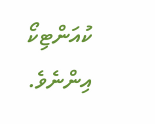ކުއަންޓިކޯ އިންނެވެ.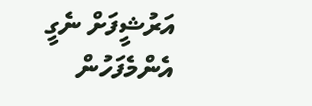އަރުޝީފަށް ނެގީ
އެންމެފަހުން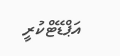އަޕްޑޭޓްކުރީ